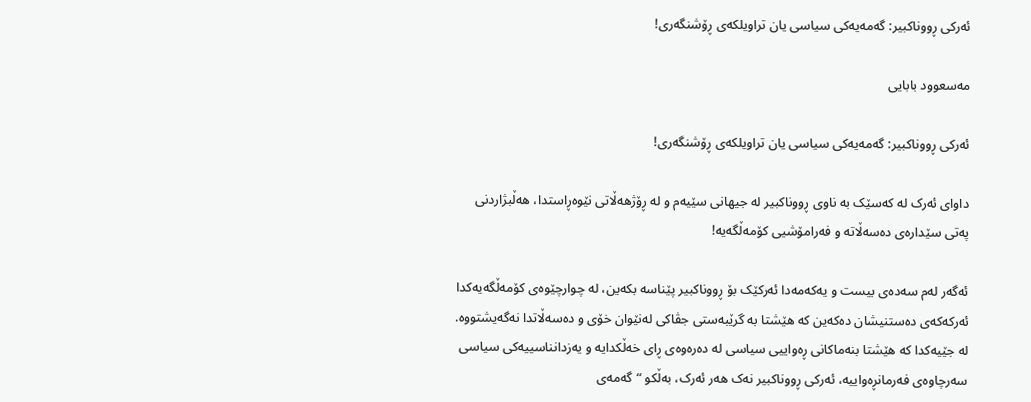ئەرکی ڕووناکبیر: گەمەیەکی سیاسی یان تراویلکەی ڕۆشنگەری!

مەسعوود بابایی

ئەرکی ڕووناکبیر: گەمەیەکی سیاسی یان تراویلکەی ڕۆشنگەری!

داوای ئەرک لە کەسێک بە ناوی ڕووناکبیر لە جیهانی سێیەم و لە ڕۆژهەڵاتی نێوەڕاستدا، هەڵبژاردنی پەتی سێدارەی دەسەڵاتە و فەرامۆشیی کۆمەڵگەیە!

ئەگەر لەم سەدەی بیست و یەکەمەدا ئەرکێک بۆ ڕووناکبیر پێناسە بکەین، لە چوارچێوەی کۆمەڵگەیەکدا ئەرکەکەی دەستنیشان دەکەین کە هێشتا بە گرێبەستی جڤاکی لەنێوان خۆی و دەسەڵاتدا نەگەیشتووە. لە جێیەکدا کە هێشتا بنەماکانی ڕەواییی سیاسی لە دەرەوەی ڕای خەڵکدایە و یەزدانناسییەکی سیاسی سەرچاوەی فەرمانڕەواییە، ئەرکی ڕووناکبیر نەک هەر ئەرک، بەڵکو “گەمەی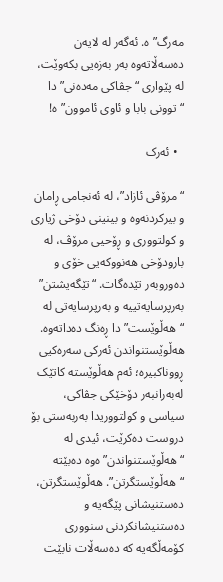مەرگ”ە. ئەگەر لە لایەن دەسەڵاتەوە بەر بەزەیی بکەوێت، لە پێواری “جڤاکی مەدەنی”دا “توونی بابا و ئاوی ئاموون”ە!

  • ئەرک

“مرۆڤی ئازاد”، لە ئەنجامی ڕامان و بیرکردنەوە و بینینی دۆخی ژیاری و کولتووری و ڕۆحیی مرۆڤ، لە بارودۆخی هەنووکەیی خۆی و دەوروبەر تێدەگات. “تێگەیشتن” بەرپرسایەتییە و بەرپرسایەتی لە “هەڵوێست”دا ڕەنگ دەداتەوە. هەڵوێستنواندن ئەرکی سەرەکیی ڕووناکبیرە؛ ئەم هەڵوێستە کاتێک لەبەرانبەر دۆخێکی جڤاکی، سیاسی و کولتووریدا بەربەستی بۆ دروست دەکرێت، ئیدی لە “هەڵوێستنواندن”ەوە دەبێتە “هەڵوێستگرتن”. هەڵوێستگرتن، دەستنیشانی پێگەیە و دەستنیشانکردنی سنووری کۆمەڵگەیە کە دەسەڵات نابێت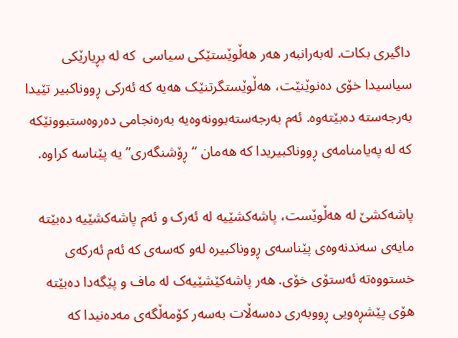داگیری بکات. لەبەرانبەر هەر هەڵوێستێکی سیاسی  کە لە بڕیارێکی سیاسیدا خۆی دەنوێنێت، هەڵوێستگرتنێک هەیە کە ئەرکی ڕووناکبیر تێیدا بەرجەستە دەبێتەوە. ئەم بەرجەستەبوونەوەیە بەرەنجامی دەروەستبوونێکە کە لە پەیامنامەی ڕووناکبیریدا کە هەمان “ڕۆشنگەری”یە پێناسە کراوە.

پاشەکشێ لە هەڵوێست، پاشەکشێیە لە ئەرک و ئەم پاشەکشێیە دەبێتە مایەی سەندنەوەی پێناسەی ڕووناکبیرە لەو کەسەی کە ئەم ئەرکەی خستووەتە ئەستۆی خۆی. هەر پاشەکێشێیەک لە ماف و پێگەدا دەبێتە هۆی پێشڕەویی ڕووبەری دەسەڵات بەسەر کۆمەڵگەی مەدەنیدا کە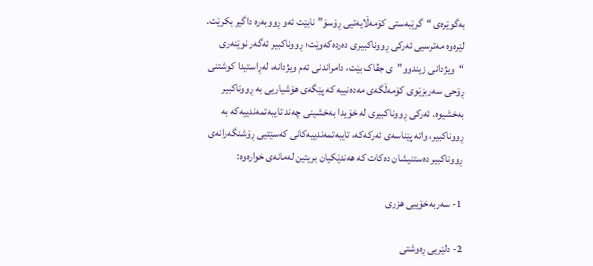بەگوێرەی “گرێبەستی کۆمەڵایەتیی ڕۆسۆ” نابێت ئەو ڕووبەرە داگیر بکرێت. لێرەوە مەترسیی ئەرکی ڕووناکبیری دەردەکەوێت؛ ڕووناکبیر ئەگەر نوێنەری “ویژدانی زیندوو”ی جڤاک بێت، دامراندنی ئەم ویژدانە، لەڕاستیدا کوشتنی ڕۆحی سەربزێوی کۆمەڵگەی مەدەنییە کە پێگەی هۆشیاریی بە ڕووناکبیر بەخشیوە. ئەرکی ڕووناکبیری لە خۆیدا بەخشینی چەند تایبەتمەندییەکە بە ڕووناکبیر، واتە پێناسەی ئەرکەکە، تایبەتمەندییەکانی کەسێتیی ڕۆشنگەرانەی ڕووناکبیر دەستنیشان دەکات کە هەندێکیان بریتین لەمانەی خوارەوە:

1- سەربەخۆییی هزری

2- دلێریی ڕەوشتی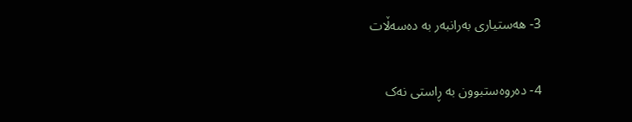3- هەستیاری بەرانبەر بە دەسەڵات

4- دەروەستبوون بە ڕاستی نەک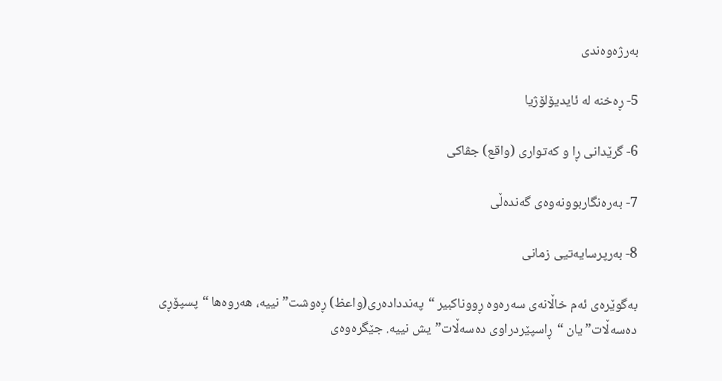بەرژەوەندی

5- ڕەخنە لە ئایدیۆلۆژیا

6- گرێدانی ڕا و کەتواری (واقع) جڤاکی

7- بەرەنگاربوونەوەی گەندەڵی

8- بەرپرسایەتیی زمانی

بەگوێرەی ئەم خاڵانەی سەرەوە ڕووناکبیر “پەنددادەری(واعظ) ڕەوشت” نییە، هەروەها “پسپۆڕی دەسەڵات” یان “ڕاسپێردراوی دەسەڵات”یش نییە. جێگرەوەی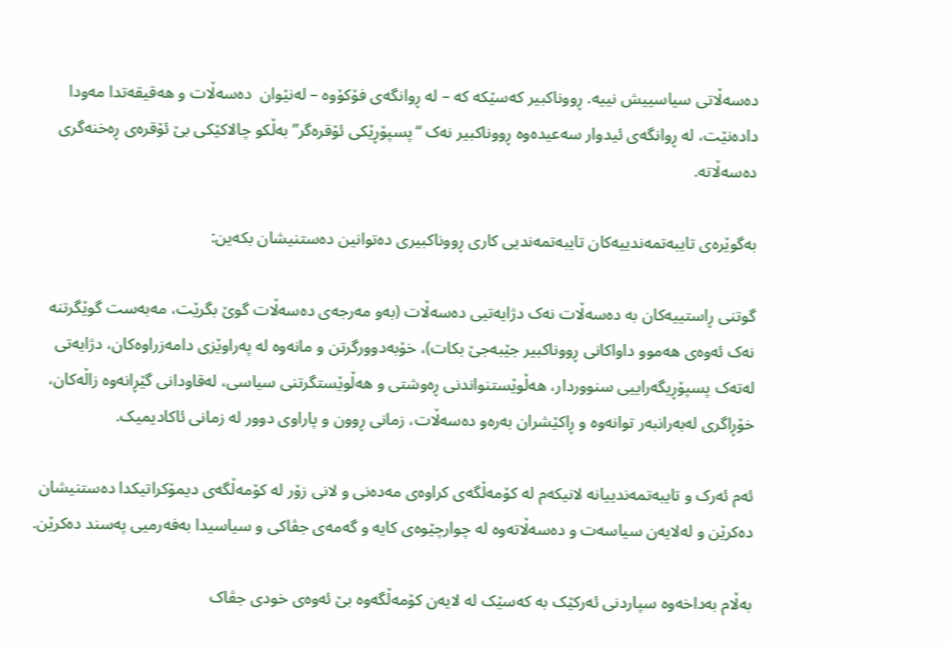دەسەڵاتی سیاسییش نییە. ڕووناکبیر کەسێکە کە – لە ڕوانگەی فۆکۆوە – لەنێوان  دەسەڵات و هەقیقەتدا مەودا دادەنێت، لە ڕوانگەی ئیدوار سەعیدەوە ڕووناکبیر نەک “پسپۆڕێکی ئۆقرەگر” بەڵکو چالاکێکی بێ ئۆقرەی ڕەخنەگری دەسەڵاتە.

بەگوێرەی تایبەتمەندییەکان تایبەتمەندیی کاری ڕووناکبیری دەتوانین دەستنیشان بکەین:

گوتنی ڕاستییەکان بە دەسەڵات نەک دژایەتیی دەسەڵات (بەو مەرجەی دەسەڵات گوێ بگرێت، مەبەست گوێگرتنە نەک ئەوەی هەموو داواکانی ڕووناکبیر جێبەجێ بکات)، خۆبەدوورگرتن و مانەوە لە پەراوێزی دامەزراوەکان، دژایەتی لەتەک پسپۆڕیگەراییی سنووردار، هەڵوێستنواندنی ڕەوشتی و هەڵوێستگرتنی سیاسی، لەقاودانی گێڕانەوە زاڵەکان، خۆڕاگری لەبەرانبەر توانەوە و ڕاکێشران بەرەو دەسەڵات، زمانی ڕوون و پاراوی دوور لە زمانی ئاکادیمیک.

ئەم ئەرک و تایبەتمەندییانە لانیکەم لە کۆمەڵگەی کراوەی مەدەنی و لانی زۆر لە کۆمەڵگەی دیمۆکراتیکدا دەستنیشان دەکرێن و لەلایەن سیاسەت و دەسەڵاتەوە لە چوارچێوەی کایە و گەمەی جڤاکی و سیاسیدا بەفەرمیی پەسند دەکرێن.

بەڵام بەداخەوە سپاردنی ئەرکێک بە کەسێک لە لایەن کۆمەڵگەوە بێ ئەوەی خودی جڤاک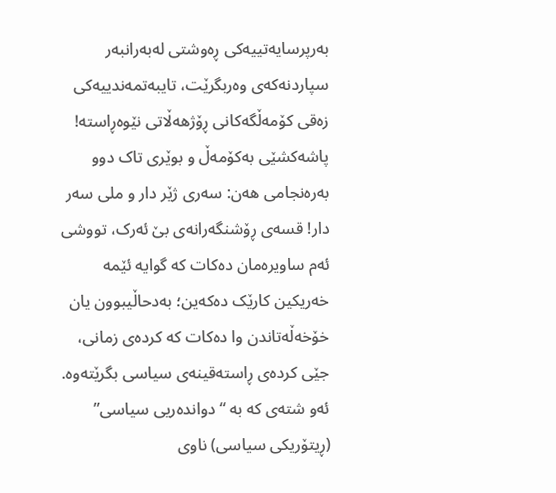بەرپرسایەتییەکی ڕەوشتی لەبەرانبەر سپاردنەکەی وەربگرێت، تایبەتمەندییەکی زەقی کۆمەڵگەکانی ڕۆژهەڵاتی نێوەڕاستە! پاشەکشێی بەکۆمەڵ و بوێری تاک دوو بەرەنجامی هەن: سەری ژێر دار و ملی سەر دار! قسەی ڕۆشنگەرانەی بێ ئەرک، تووشی ئەم ساویرەمان دەکات کە گوایە ئێمە خەریکین کارێک دەکەین؛ بەدحاڵیبوون یان خۆخەڵەتاندن وا دەکات کە کردەی زمانی، جێی کردەی ڕاستەقینەی سیاسی بگرێتەوە. ئەو شتەی کە بە “دواندەریی سیاسی” (ڕیتۆریکی سیاسی) ناوی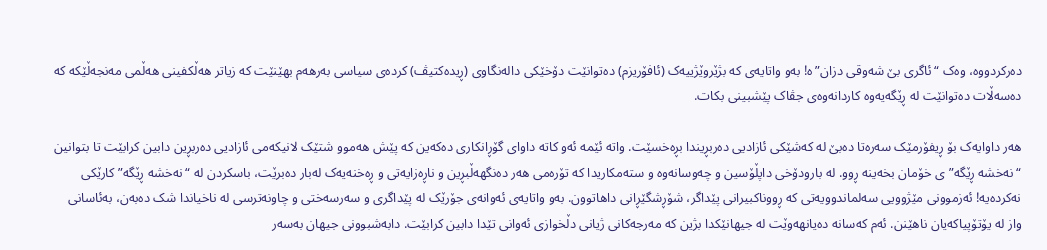دەرکردووە، وەک “ئاگری بێ شەوقی دزان”ە! بەو واتایەی کە بژێروێژییەک (ئافۆریزم) دەتوانێت دۆخێکی دالەنگاوی (ڕیدەکتیڤ) کردەی سیاسی بەرهەم بهێنێت کە زیاتر هەڵکفینی هەڵمی مەنجەڵێکە کە دەسەڵات دەتوانێت لە ڕێگەیەوە کاردانەوەی جڤاک پێشبینی بکات.

هەر داوایەک بۆ ڕیفۆرمێک سەرەتا دەبێ لە کەشێکی ئازادیی دەربڕیندا بڕەخسێت. واتە ئێمە ئەو کاتە داوای گۆڕانکاری دەکەین کە پێش هەموو شتێک لانیکەمی ئازادیی دەربڕین دابین کرابێت تا بتوانین “نەخشە ڕێگە”ی خۆمان بخەینە ڕوو. لە بارودۆخی داپڵۆسین و چەوسانەوە و ستەمکاریدا کە تۆرەمی هەر دەنگهەڵبڕین و ناڕەزایەتی و ڕەخنەیەک لەبار دەبرێت، باسکردن لە “نەخشە ڕێگە” کارێکی نەکردەیە! ئەزموونی مێژوویی سەلماندوویەتی کە ڕووناکبیرانی پێداگر، شۆڕشگێڕانی داهاتوون. بەو واتایەی ئەوانەی جۆرێک لە پێداگری و سەرسەختی و چاونەترسی لە ناخیاندا شک دەبەن، بەئاسانی واز لە یۆتۆپیاکەیان ناهێنن. ئەم کەسانە دەیانهەوێت لە جیهانێکدا بژین کە مەرجەکانی ژیانی دڵخوازی ئەوانی تێدا دابین کرابێت. دابەشبوونی جیهان بەسەر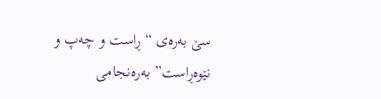سێ بەرەی “ڕاست و چەپ و نێوەڕاست” بەرەنجامی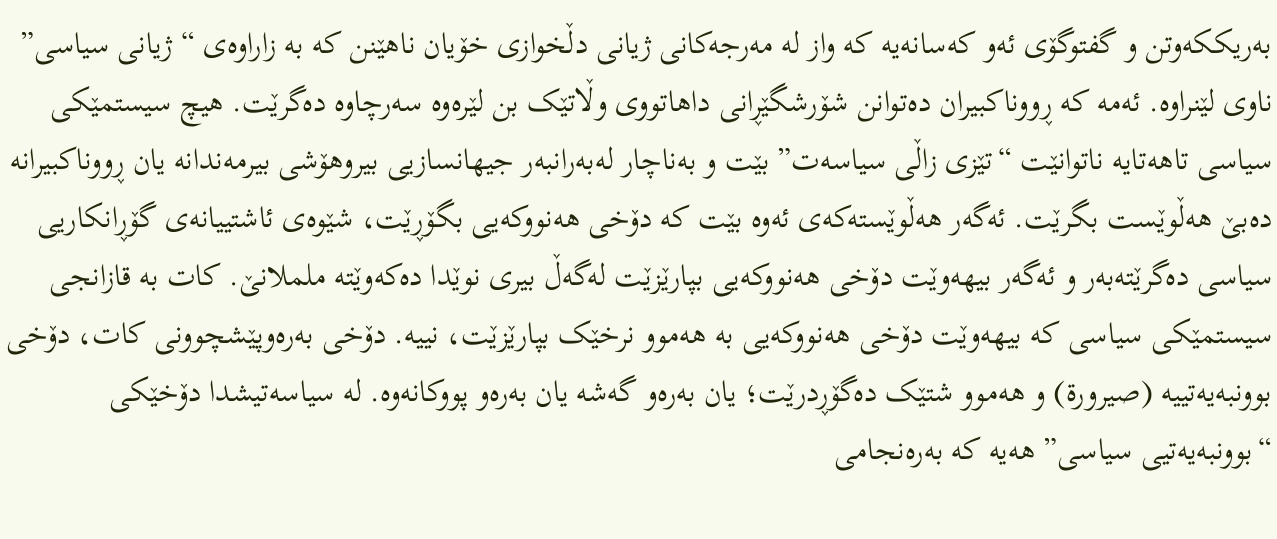بەریککەوتن و گفتوگۆی ئەو کەسانەیە کە واز لە مەرجەکانی ژیانی دڵخوازی خۆیان ناهێنن کە بە زاراوەی “ژیانی سیاسی” ناوی لێنراوە. ئەمە کە ڕووناکبیران دەتوانن شۆرشگێڕانی داهاتووی وڵاتێک بن لێرەوە سەرچاوە دەگرێت. هیچ سیستمێکی سیاسی تاهەتایە ناتوانێت “تێزی زاڵی سیاسەت” بێت و بەناچار لەبەرانبەر جیهانسازیی بیروهۆشی بیرمەندانە یان ڕووناکبیرانە دەبێ هەڵوێست بگرێت. ئەگەر هەڵوێستەکەی ئەوە بێت کە دۆخی هەنووکەیی بگۆڕێت، شێوەی ئاشتییانەی گۆڕانکاریی سیاسی دەگرێتەبەر و ئەگەر بیهەوێت دۆخی هەنووکەیی بپارێزێت لەگەڵ بیری نوێدا دەکەوێتە ململانێ. کات بە قازانجی سیستمێکی سیاسی کە بیهەوێت دۆخی هەنووکەیی بە هەموو نرخێک بپارێزێت، نییە. دۆخی بەرەوپێشچوونی کات، دۆخی بوونبەیەتییە (صیرورة) و هەموو شتێک دەگۆڕدرێت؛ یان بەرەو گەشە یان بەرەو پووکانەوە. لە سیاسەتیشدا دۆخێکی “بوونبەیەتیی سیاسی” هەیە کە بەرەنجامی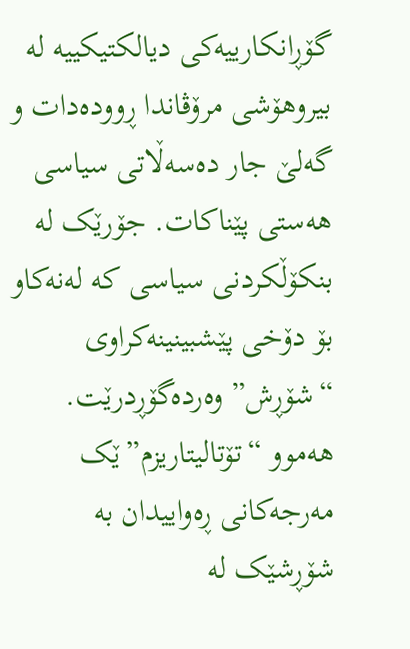گۆڕانکارییەکی دیالکتیکییە لە بیروهۆشی مرۆڤاندا ڕوودەدات و گەلێ جار دەسەڵاتی سیاسی هەستی پێناکات. جۆرێک لە بنکۆڵکردنی سیاسی کە لەنەکاو بۆ دۆخی پێشبینینەکراوی “شۆڕش” وەردەگۆڕدرێت. هەموو “تۆتالیتاریزم”ێک مەرجەکانی ڕەواییدان بە شۆڕشێک لە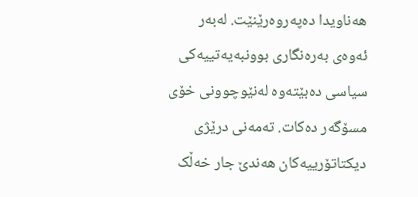هەناویدا دەپەروەرێنێت. لەبەر ئەوەی بەرەنگاری بوونبەیەتییەکی سیاسی دەبێتەوە لەنێوچوونی خۆی مسۆگەر دەکات. تەمەنی درێژی دیکتاتۆرییەکان هەندێ جار خەڵک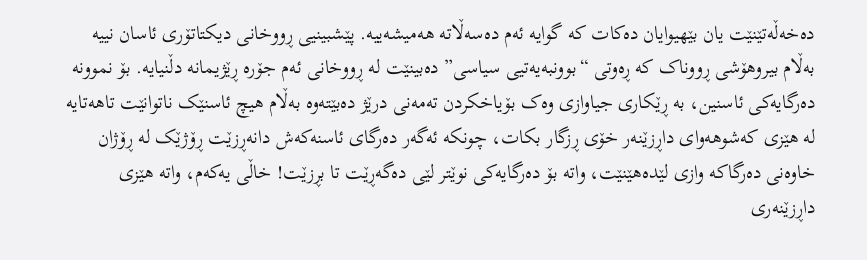دەخەڵەتێنێت یان بێهیوایان دەکات کە گوایە ئەم دەسەڵاتە هەمیشەییە. پێشبینیی ڕووخانی دیکتاتۆری ئاسان نییە بەڵام بیروهۆشی ڕووناک کە ڕەوتی “بوونبەیەتیی سیاسی” دەبینێت لە ڕووخانی ئەم جۆرە ڕێژیمانە دڵنیایە. بۆ نموونە دەرگایەکی ئاسنین، بە ڕێکاری جیاوازی وەک بۆیاخکردن تەمەنی درێژ دەبێتەوە بەڵام هیچ ئاسنێک ناتوانێت تاهەتایە لە هێزی کەشوهەوای داڕزێنەر خۆی ڕزگار بکات، چونکە ئەگەر دەرگای ئاسنەکەش دانەڕزێت ڕۆژێک لە ڕۆژان خاوەنی دەرگاکە وازی لێدەهێنێت، واتە بۆ دەرگایەکی نوێتر لێی دەگەڕێت تا بڕزێت! خاڵی یەکەم، واتە هێزی داڕزێنەری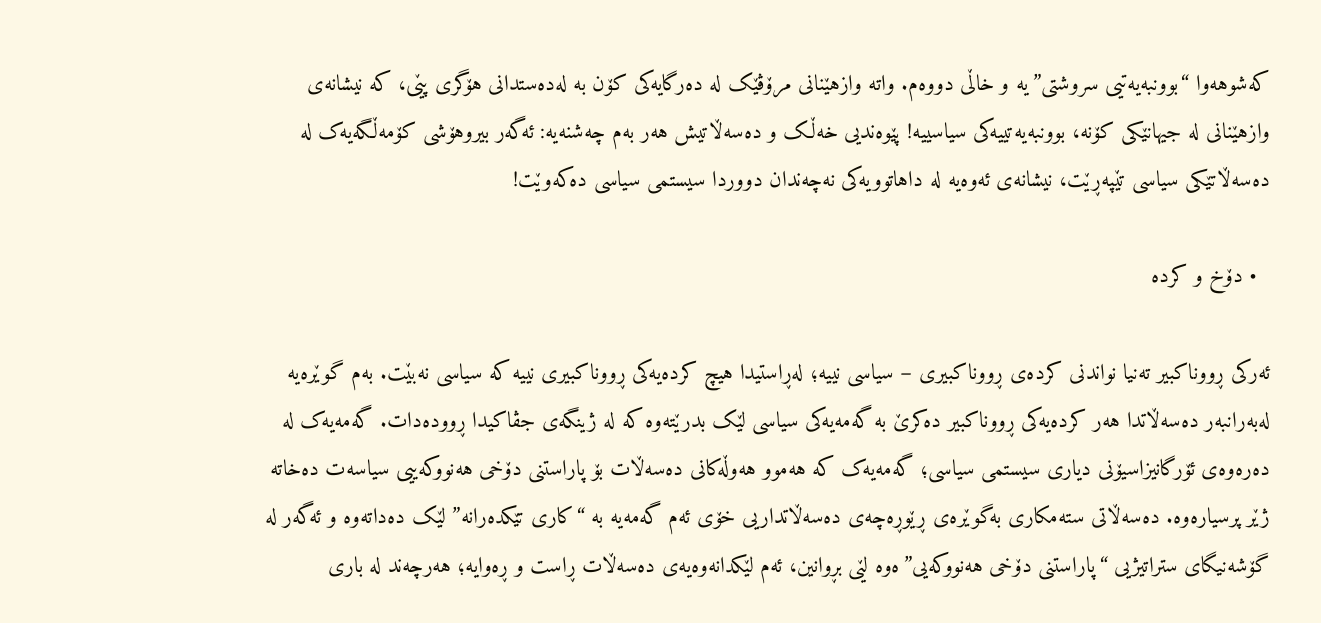کەشوهەوا “بوونبەیەتیی سروشتی”یە و خاڵی دووەم. واتە وازهێنانی مرۆڤێک لە دەرگایەکی کۆن بە لەدەستدانی هۆگری پێی، کە نیشانەی وازهێنانی لە جیهانێکی کۆنە، بوونبەیەتییەکی سیاسییە! پێوەندیی خەڵک و دەسەڵاتیش هەر بەم چەشنەیە: ئەگەر بیروهۆشی کۆمەڵگەیەک لە دەسەڵاتێکی سیاسی تێپەڕێت، نیشانەی ئەوەیە لە داهاتوویەکی نەچەندان دووردا سیستمی سیاسی دەکەوێت!

  • دۆخ و کردە

ئەرکی ڕووناکبیر تەنیا نواندنی کردەی ڕووناکبیری – سیاسی نییە؛ لەڕاستیدا هیچ کردەیەکی ڕووناکبیری نییە کە سیاسی نەبێت. بەم گوێرەیە لەبەرانبەر دەسەڵاتدا هەر کردەیەکی ڕووناکبیر دەکرێ بە گەمەیەکی سیاسی لێک بدرێتەوە کە لە ژینگەی جڤاکیدا ڕوودەدات. گەمەیەک لە دەرەوەی ئۆرگانیزاسیۆنی دیاری سیستمی سیاسی؛ گەمەیەک کە هەموو هەوڵەکانی دەسەڵات بۆ پاراستنی دۆخی هەنووکەییی سیاسەت دەخاتە ژێر پرسیارەوە. دەسەڵاتی ستەمکاری بەگوێرەی ڕێوڕەچەی دەسەڵاتداریی خۆی ئەم گەمەیە بە “کاری تێکدەرانە” لێک دەداتەوە و ئەگەر لە گۆشەنیگای ستراتیژیی “پاراستنی دۆخی هەنووکەیی”ەوە لێی بڕوانین، ئەم لێکدانەوەیەی دەسەڵات ڕاست و ڕەوایە؛ هەرچەند لە باری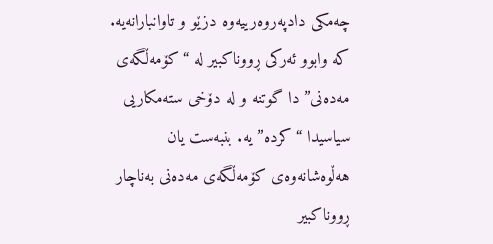چەمکی دادپەروەرییەوە دزێو و تاوانبارانەیە. کە وابوو ئەرکی ڕووناکبیر لە “کۆمەڵگەی مەدەنی”دا گوتنە و لە دۆخی ستەمکاریی سیاسیدا “کردە”یە. بنبەست یان هەڵوەشانەوەی کۆمەڵگەی مەدەنی بەناچار ڕووناکبیر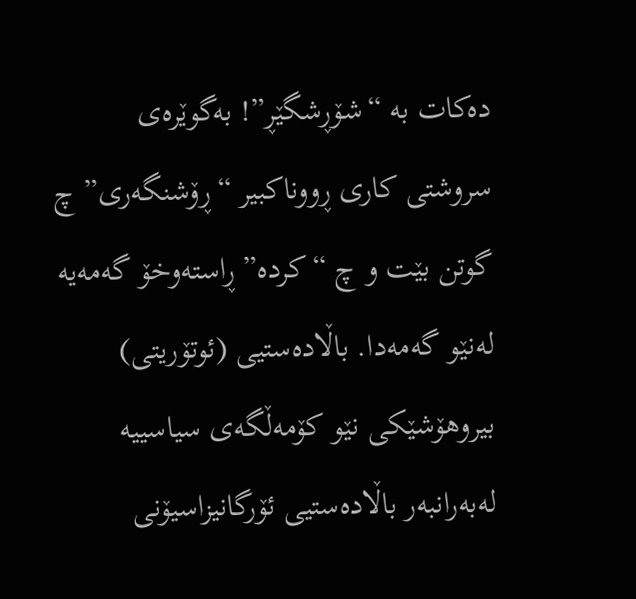دەکات بە “شۆڕشگێڕ”! بەگوێرەی سروشتی کاری ڕووناکبیر “ڕۆشنگەری” چ گوتن بێت و چ “کردە” ڕاستەوخۆ گەمەیە لەنێو گەمەدا. باڵادەستیی (ئوتۆریتی) بیروهۆشێکی نێو کۆمەڵگەی سیاسییە لەبەرانبەر باڵادەستیی ئۆرگانیزاسیۆنی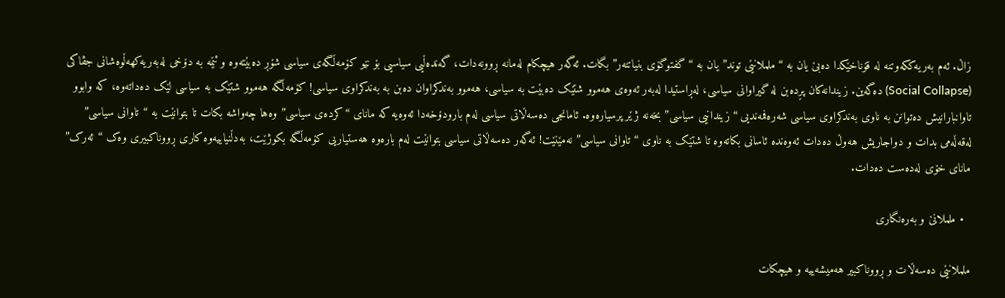زاڵ. ئەم بەریەککەوتنە لە قۆناخێکدا دەبێ یان بە “ململانێی توند” یان بە “گفتوگۆی بنیاتنەر” بگات. ئەگەر هیچکام لەمانە ڕوونەدات، گەندەڵیی سیاسیی بۆ نێو کۆمەڵگەی سیاسی شۆڕ دەبێتەوە و ئێمە بە دۆخی لەبەریەکهەڵوەشانی جڤاکی (Social Collapse) دەگەین. زیندانەکان پڕدەبن لە گیراوانی سیاسی، لەڕاستیدا لەبەر ئەوەی هەموو شتێک دەبێت بە سیاسی، هەموو بەندکراوان دەبن بە بەندکراوی سیاسی! کۆمەڵگە هەموو شتێک بە سیاسی لێک دەداتەوە، کە وابوو تاوانبارانیش دەتوانن بە ناوی بەندکراوی سیاسی شەرەفمەندیی “زیندانیی سیاسی” بخەنە ژێر پرسیارەوە. ئامانجی دەسەڵاتی سیاسی لەم بارودۆخەدا ئەوەیە کە مانای “کردەی سیاسی” وەها چەواشە بکات تا بتوانێت بە “تاوانی سیاسی” لەقەڵەمی بدات و دواجاریش هەوڵ دەدات ئەوەندە ئاسانی بکاتەوە تا شتێک بە ناوی “تاوانی سیاسی” نەمێنێت! ئەگەر دەسەڵاتی سیاسی بتوانێت لەم بارەوە هەستیاریی کۆمەڵگە بکوژێت، بەدڵنیاییەوە کاری ڕووناکبیری وەک “ئەرک” مانای خۆی لەدەست دەدات.

  • ململانێ و بەرەنگاری

ململانێی دەسەڵات و ڕووناکبیر هەمیشەییە و هیچکات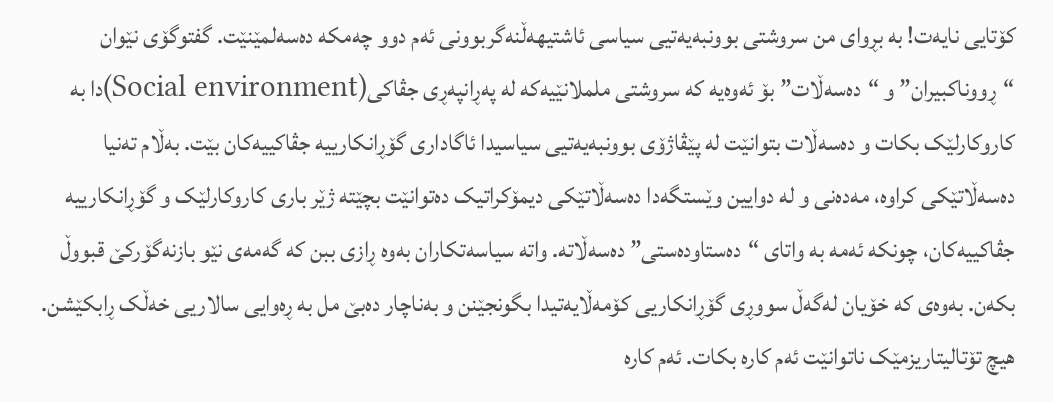کۆتایی نایەت! بە بڕوای من سروشتی بوونبەیەتیی سیاسی ئاشتیهەڵنەگربوونی ئەم دوو چەمکە دەسەلمێنێت. گفتوگۆی نێوان “ڕووناکبیران” و “دەسەڵات” بۆ ئەوەیە کە سروشتی ململانێیەکە لە پەڕانپەڕی جڤاکی(Social environment)دا بە کاروکارلێک بکات و دەسەڵات بتوانێت لە پێڤاژۆی بوونبەیەتیی سیاسیدا ئاگاداری گۆڕانکارییە جڤاکییەکان بێت. بەڵام تەنیا دەسەڵاتێکی کراوە، مەدەنی و لە دوایین وێستگەدا دەسەڵاتێکی دیمۆکراتیک دەتوانێت بچێتە ژێر باری کاروکارلێک و گۆڕانکارییە جڤاکییەکان، چونکە ئەمە بە واتای “دەستاودەستی” دەسەڵاتە. واتە سیاسەتکاران بەوە ڕازی ببن کە گەمەی نێو بازنەگۆرکێ قبووڵ بکەن. بەوەی کە خۆیان لەگەڵ سووڕی گۆڕانکاریی کۆمەڵایەتیدا بگونجێنن و بەناچار دەبێ مل بە ڕەوایی سالاریی خەڵک ڕابکێشن. هیچ تۆتالیتاریزمێک ناتوانێت ئەم کارە بکات. ئەم کارە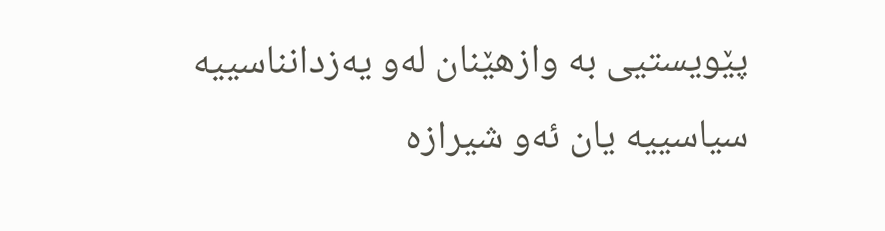پێویستیی بە وازهێنان لەو یەزدانناسییە سیاسییە یان ئەو شیرازە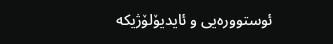ئوستوورەیی و ئایدیۆلۆژیکە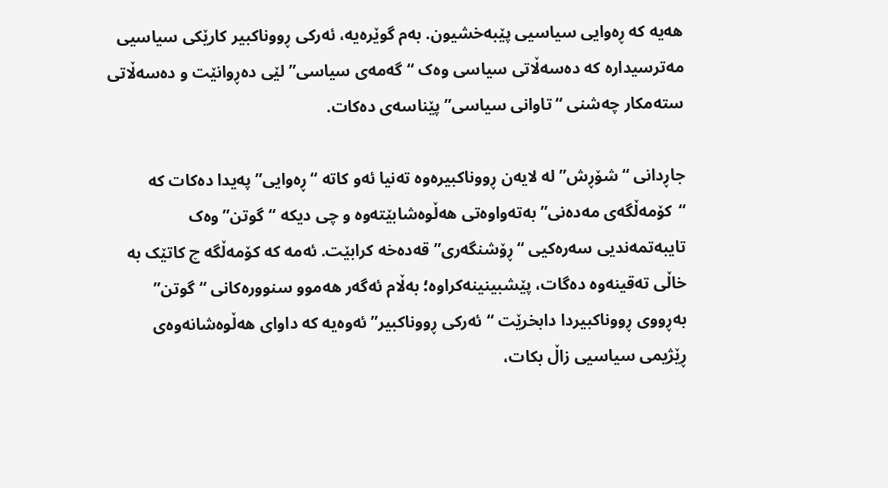هەیە کە ڕەوایی سیاسیی پێبەخشیون. بەم گوێرەیە، ئەرکی ڕووناکبیر کارێکی سیاسیی مەترسیدارە کە دەسەڵاتی سیاسی وەک “گەمەی سیاسی” لێی دەڕوانێت و دەسەڵاتی ستەمکار چەشنی “تاوانی سیاسی” پێناسەی دەکات.

جاڕدانی “شۆڕش” لە لایەن ڕووناکبیرەوە تەنیا ئەو کاتە “ڕەوایی” پەیدا دەکات کە “کۆمەڵگەی مەدەنی” بەتەواوەتی هەڵوەشابێتەوە و چی دیکە “گوتن” وەک تایبەتمەندیی سەرەکیی “ڕۆشنگەری” قەدەخە کرابێت. ئەمە کە کۆمەڵگە چ کاتێک بە خاڵی تەقینەوە دەگات، پێشبینینەکراوە؛ بەڵام ئەگەر هەموو سنوورەکانی “گوتن” بەڕووی ڕووناکبیردا دابخرێت “ئەرکی ڕووناکبیر” ئەوەیە کە داوای هەڵوەشانەوەی ڕێژیمی سیاسیی زاڵ بکات،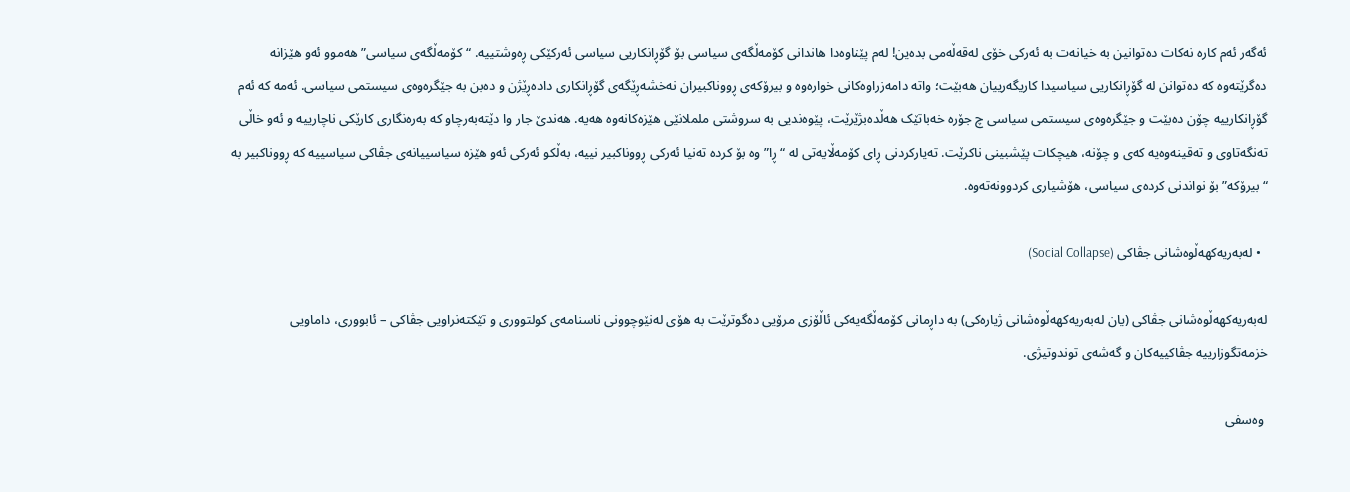ئەگەر ئەم کارە نەکات دەتوانین بە خیانەت بە ئەرکی خۆی لەقەڵەمی بدەین! لەم پێناوەدا هاندانی کۆمەڵگەی سیاسی بۆ گۆڕانکاریی سیاسی ئەرکێکی ڕەوشتییە. “کۆمەڵگەی سیاسی” هەموو ئەو هێزانە دەگرێتەوە کە دەتوانن لە گۆڕانکاریی سیاسیدا کاریگەرییان هەبێت؛ واتە دامەزراوەکانی خوارەوە و بیرۆکەی ڕووناکبیران نەخشەڕێگەی گۆڕانکاری دادەڕێژن و دەبن بە جێگرەوەی سیستمی سیاسی. ئەمە کە ئەم گۆڕانکارییە چۆن دەبێت و جێگرەوەی سیستمی سیاسی چ جۆرە خەباتێک هەڵدەبژێرێت، پێوەندیی بە سروشتی ململانێی هێزەکانەوە هەیە. هەندێ جار وا دێتەبەرچاو کە بەرەنگاری کارێکی ناچارییە و ئەو خاڵی تەنگەتاوی و تەقینەوەیە کەی و چۆنە، هیچکات پێشبینی ناکرێت. تەیارکردنی ڕای کۆمەڵایەتی لە “ڕا”وە بۆ کردە تەنیا ئەرکی ڕووناکبیر نییە، بەڵکو ئەرکی ئەو هێزە سیاسییانەی جڤاکی سیاسییە کە ڕووناکبیر بە “بیرۆکە” بۆ نواندنی کردەی سیاسی، هۆشیاری کردوونەتەوە.

  • لەبەریەکهەڵوەشانی جڤاکی (Social Collapse)

لەبەریەکهەڵوەشانی جڤاکی (یان لەبەریەکهەڵوەشانی ژیارەکی) بە داڕمانی کۆمەڵگەیەکی ئاڵۆزی مرۆیی دەگوترێت بە هۆی لەنێوچوونی ناسنامەی کولتووری و تێکتەنراویی جڤاکی – ئابووری، داماویی خزمەتگوزارییە جڤاکییەکان و گەشەی توندوتیژی.

 وەسفی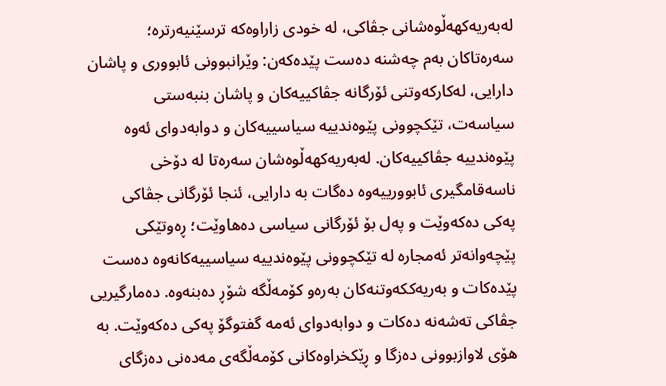لەبەریەکهەڵوەشانی جڤاکی، لە خودی زاراوەکە ترسێنیەرترە؛ سەرەتاکان بەم چەشنە دەست پێدەکەن: وێرانبوونی ئابووری و پاشان دارایی، لەکارکەوتنی ئۆرگانە جڤاکییەکان و پاشان بنبەستی سیاسەت، تێکچوونی پێوەندییە سیاسییەکان و دوابەدوای ئەوە پێوەندییە جڤاکییەکان. لەبەریەکهەڵوەشان سەرەتا لە دۆخی ناسەقامگیری ئابوورییەوە دەگات بە دارایی، ئنجا ئۆرگانی جڤاکی پەکی دەکەوێت و پەل بۆ ئۆرگانی سیاسی دەهاوێت؛ ڕەوتێکی پێچەوانەتر ئەمجارە لە تێکچوونی پێوەندییە سیاسییەکانەوە دەست پێدەکات و بەریەککەوتنەکان بەرەو کۆمەڵگە شۆڕ دەبنەوە. دەمارگیریی جڤاکی تەشەنە دەکات و دوابەدوای ئەمە گفتوگۆ پەکی دەکەوێت. بە هۆی لاوازبوونی دەزگا و ڕێکخراوەکانی کۆمەڵگەی مەدەنی دەزگای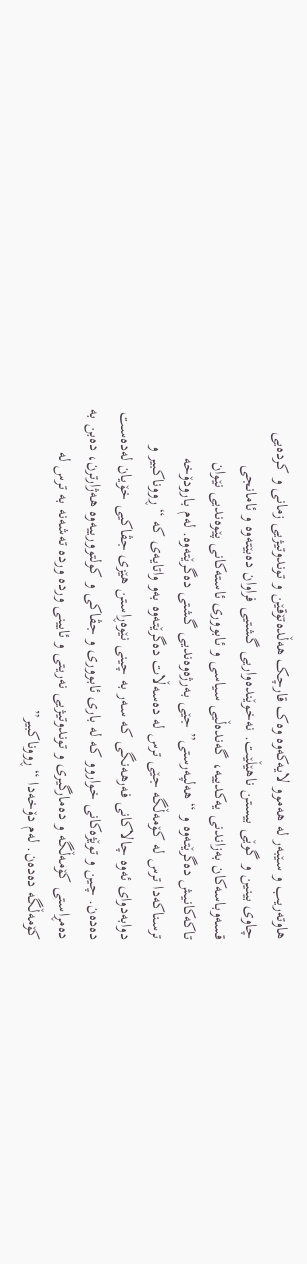هاوتەریب و سێبەر لە هەموو لایەکەوە وەک قارچک هەڵدەتۆقێن و توندوتیژیی زمانی و کردەیی چاوی بینین و گوێی بیستن ناهێڵێت. نەخوێندەواریی گشتیی فراوان دەبێتەوە و ئامانجی قسەوباسەکان بەزاندنی یەکدییە، گەندەڵیی سیاسی و ئابووری ئاستەکانی پێوەندیی نێوان تاکەکانیش دەگرێتەوە و “هەلپەرستی” جێی بەرژەوەندیی گشتی دەگرێتەوە. لەم بارودۆخە ترسناکەدا ترس لە کۆمەڵگە جێی ترس لە دەسەڵات دەگرێتەوە بەو واتایەی کە “ڕووناکبیر و دوابەدوای ئەوە چالاکانی فەرهەنگی کە سەر بە چینی نێوەڕاستن هێزی جڤاکیی خۆیان لەدەست دەدەن. چین و توێژەکانی خواروو کە لە باری ئابووری و جڤاکی و کولتوورییەوە هەژارترن، دەبن بە دەمڕاستی کۆمەڵگە و دەمارگیری و توندوتیژیی نەریتی و ئایینی وردە وردە تەشەنە بە ترس لە کۆمەڵگە دەدەن. لەم دۆخەدا “ڕووناکبیر”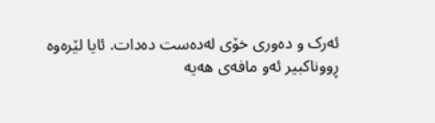ئەرک و دەوری خۆی لەدەست دەدات. ئایا لێرەوە ڕووناکبیر ئەو مافەی هەیە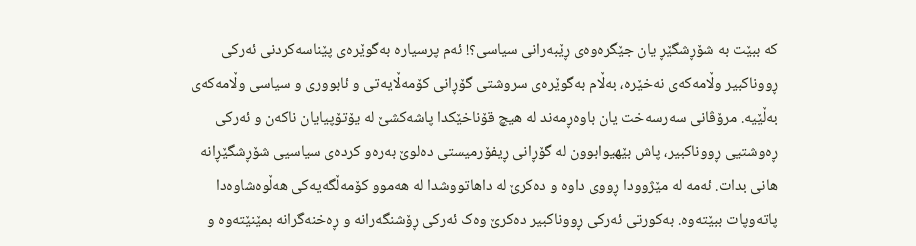کە ببێت بە شۆڕشگێڕ یان جێگرەوەی ڕێبەرانی سیاسی؟! ئەم پرسیارە بەگوێرەی پێناسەکردنی ئەرکی ڕووناکبیر وڵامەکەی نەخێرە، بەڵام بەگوێرەی سروشتی گۆڕانی کۆمەڵایەتی و ئابووری و سیاسی وڵامەکەی بەڵێیە. مرۆڤانی سەرسەخت یان باوەڕمەند لە هیچ قۆناخێکدا پاشەکشێ لە یۆتۆپیایان ناکەن و ئەرکی ڕەوشتیی ڕووناکبیر، پاش بێهیوابوون لە گۆڕانی ڕیفۆرمیستی دەلوێ بەرەو کردەی سیاسیی شۆڕشگێڕانە هانی بدات. ئەمە لە مێژوودا ڕووی داوە و دەکرێ لە داهاتووشدا لە هەموو کۆمەڵگەیەکی هەڵوەشاوەدا پاتەوپات ببێتەوە. بەکورتی ئەرکی ڕووناکبیر دەکرێ وەک ئەرکی ڕۆشنگەرانە و ڕەخنەگرانە بمێنێتەوە و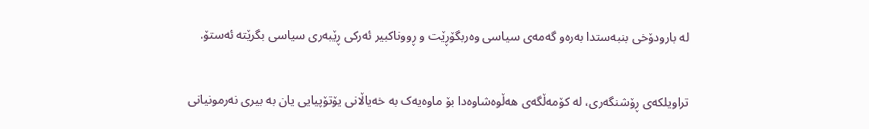لە بارودۆخی بنبەستدا بەرەو گەمەی سیاسی وەربگۆڕێت و ڕووناکبیر ئەرکی ڕێبەری سیاسی بگرێتە ئەستۆ.

تراویلکەی ڕۆشنگەری، لە کۆمەڵگەی هەڵوەشاوەدا بۆ ماوەیەک بە خەیاڵانی یۆتۆپیایی یان بە بیری نەرمونیانی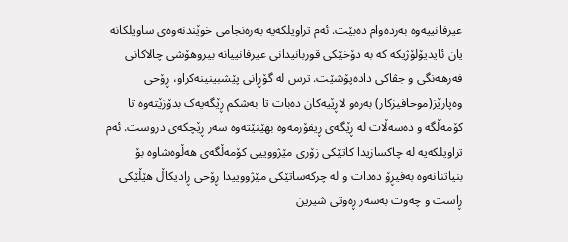عیرفانییەوە بەردەوام دەبێت. ئەم تراویلکەیە بەرەنجامی خوێندنەوەی ساویلکانە یان ئایدیۆلۆژیکە کە بە دۆخێکی قوربانیدانی عیرفانییانە بیروهۆشی چالاکانی فەرهەنگی و جڤاکی دادەپۆشێت. ترس لە گۆڕانی پێشبینینەکراو، ڕۆحی وەپارێز(موحافیزکار) بەرەو لاڕێیەکان دەبات تا بەشکم ڕێگەیەک بدۆزێتەوە تا کۆمەڵگە و دەسەڵات لە ڕێگەی ڕیفۆرمەوە بهێنێتەوە سەر ڕێچکەی دروست. ئەم تراویلکەیە لە چاکسازیدا کاتێکی زۆری مێژووییی کۆمەڵگەی هەڵوەشاوە بۆ بنیاتنانەوە بەفیڕۆ دەدات و لە چرکەساتێکی مێژووییدا ڕۆحی ڕادیکاڵ هێڵێکی ڕاست و چەوت بەسەر ڕەوتی شیرین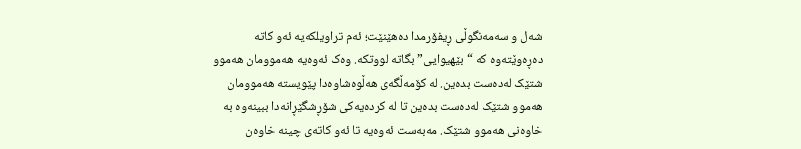شەل و سەمەنگوڵی ڕیفۆرمدا دەهێنێت؛ ئەم تراویلکەیە ئەو کاتە دەڕەوێتەوە کە “بێهیوایی” بگاتە لووتکە. وەک ئەوەیە هەموومان هەموو شتێک لەدەست بدەین. لە کۆمەڵگەی هەڵوەشاوەدا پێویستە هەموومان هەموو شتێک لەدەست بدەین تا لە کردەیەکی شۆڕشگێڕانەدا ببینەوە بە خاوەنی هەموو شتێک. مەبەست ئەوەیە تا ئەو کاتەی چینە خاوەن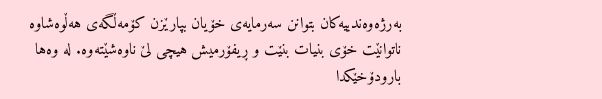بەرژەوەندییەکان بتوانن سەرمایەی خۆیان بپارێزن کۆمەڵگەی هەڵوەشاوە ناتوانێت خۆی بنیات بنێت و ڕیفۆرمیش هیچی لێ ناوەشێتەوە. لە وەها بارودۆخێکدا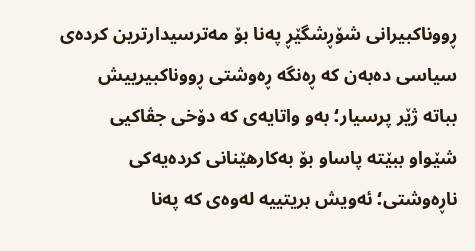ڕووناکبیرانی شۆڕشگێڕ پەنا بۆ مەترسیدارترین کردەی سیاسی دەبەن کە ڕەنگە ڕەوشتی ڕووناکبیرییش بباتە ژێر پرسیار؛ بەو واتایەی کە دۆخی جڤاکیی شێواو ببێتە پاساو بۆ بەکارهێنانی کردەیەکی ناڕەوشتی؛ ئەویش بریتییە لەوەی کە پەنا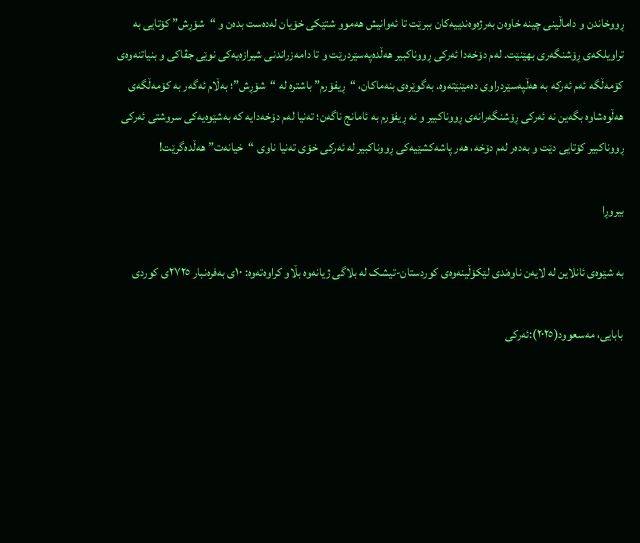ڕووخاندن و داماڵینی چینە خاوەن بەرژەوەندییەکان ببرێت تا ئەوانیش هەموو شتێکی خۆیان لەدەست بدەن و “شۆڕش” کۆتایی بە تراویلکەی ڕۆشنگەری بهێنێت. لەم دۆخەدا ئەرکی ڕووناکبیر هەڵدەپەسێردرێت و تا دامەزراندنی شیرازەیەکی نوێی جڤاکی و بنیاتنەوەی کۆمەڵگە ئەم ئەرکە بە هەڵپەسێردراوی دەمێنێتەوە. بەگوێرەی بنەماکان، “ڕیفۆرم” باشترە لە “شۆڕش”؛ بەڵام ئەگەر بە کۆمەڵگەی هەڵوەشاوە بگەین نە ئەرکی ڕۆشنگەرانەی ڕووناکبیر و نە ڕیفۆرم بە ئامانج ناگەن؛ تەنیا لەم دۆخەدایە کە بەشێوەیەکی سروشتی ئەرکی ڕووناکبیر کۆتایی دێت و بەدەر لەم دۆخە، هەر پاشەکشێیەکی ڕووناکبیر لە ئەرکی خۆی تەنیا ناوی “خیانەت” هەڵدەگرێت!

بیروڕا

بە شێوەی ئانلاین لە لایەن ناوەندی لێکۆڵینەوەی کوردستان-تیشک لە بلاگی ژیانەوە بڵاو کراوەتەوە: ١٠ی بەفرەنبار ٢٧٢٥ی کوردی

بابایی، مەسعوود(٢٠٢٥):ئەرکی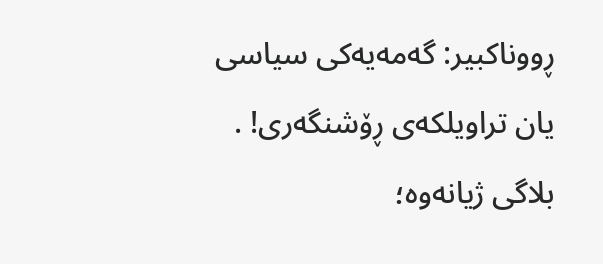ڕووناکبیر: گەمەیەکی سیاسی یان تراویلکەی ڕۆشنگەری! . بلاگی ژیانەوە؛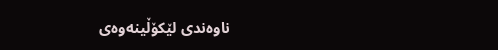ناوەندی لێکۆڵینەوەی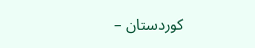کوردستان –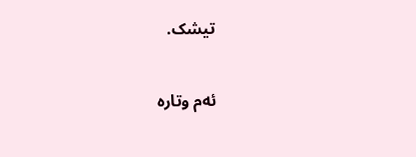تیشک.

ئەم وتارە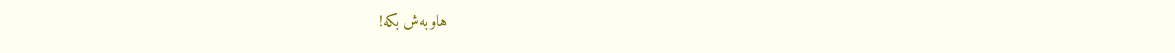هاوبەش بکە!